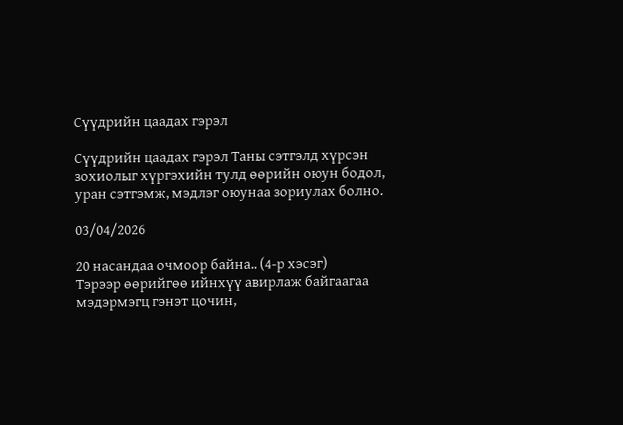Сүүдрийн цаадах гэрэл

Сүүдрийн цаадах гэрэл Таны сэтгэлд хүрсэн зохиолыг хүргэхийн тулд өөрийн оюун бодол, уран сэтгэмж, мэдлэг оюунаа зориулах болно.

03/04/2026

20 насандаа очмоор байна.. (4-р хэсэг)
Тэрээр өөрийгөө ийнхүү авирлаж байгаагаа мэдэрмэгц гэнэт цочин,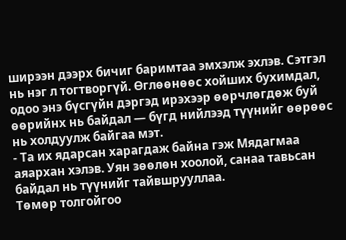ширээн дээрх бичиг баримтаа эмхэлж эхлэв. Сэтгэл нь нэг л тогтворгүй. Өглөөнөөс хойших бухимдал, одоо энэ бүсгүйн дэргэд ирэхээр өөрчлөгдөж буй өөрийнх нь байдал — бүгд нийлээд түүнийг өөрөөс нь холдуулж байгаа мэт.
- Та их ядарсан харагдаж байна гэж Мядагмаа аяархан хэлэв. Уян зөөлөн хоолой, санаа тавьсан байдал нь түүнийг тайвшрууллаа.
Төмөр толгойгоо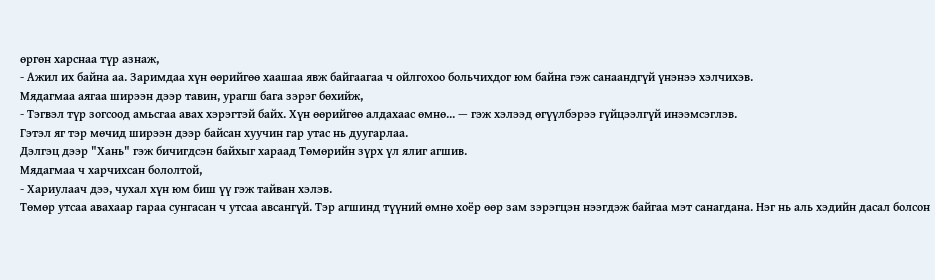өргөн харснаа түр азнаж,
- Ажил их байна аа. Заримдаа хүн өөрийгөө хаашаа явж байгаагаа ч ойлгохоо больчихдог юм байна гэж санаандгүй үнэнээ хэлчихэв.
Мядагмаа аягаа ширээн дээр тавин, урагш бага зэрэг бөхийж,
- Тэгвэл түр зогсоод амьсгаа авах хэрэгтэй байх. Хүн өөрийгөө алдахаас өмнө... — гэж хэлээд өгүүлбэрээ гүйцээлгүй инээмсэглэв.
Гэтэл яг тэр мөчид ширээн дээр байсан хуучин гар утас нь дуугарлаа.
Дэлгэц дээр "Хань" гэж бичигдсэн байхыг хараад Төмөрийн зүрх үл ялиг агшив.
Мядагмаа ч харчихсан бололтой,
- Хариулаач дээ, чухал хүн юм биш үү гэж тайван хэлэв.
Төмөр утсаа авахаар гараа сунгасан ч утсаа авсангүй. Тэр агшинд түүний өмнө хоёр өөр зам зэрэгцэн нээгдэж байгаа мэт санагдана. Нэг нь аль хэдийн дасал болсон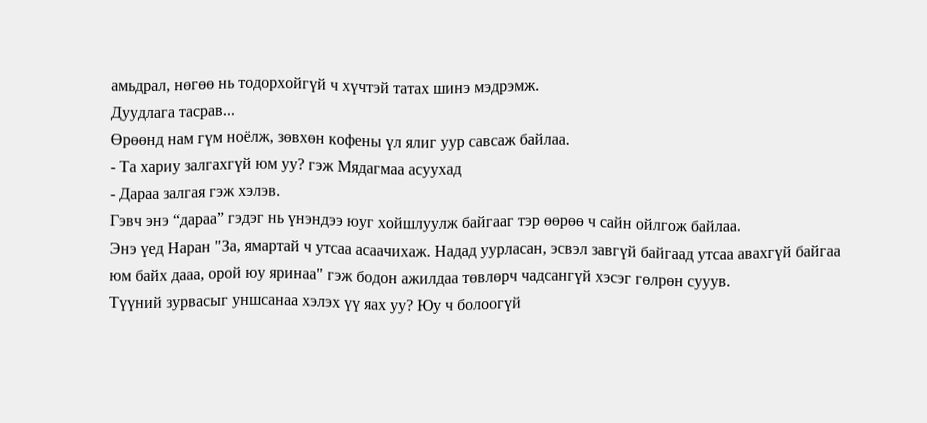амьдрал, нөгөө нь тодорхойгүй ч хүчтэй татах шинэ мэдрэмж.
Дуудлага тасрав...
Өрөөнд нам гүм ноёлж, зөвхөн кофены үл ялиг уур савсаж байлаа.
- Та хариу залгахгүй юм уу? гэж Мядагмаа асуухад
- Дараа залгая гэж хэлэв.
Гэвч энэ “дараа” гэдэг нь үнэндээ юуг хойшлуулж байгааг тэр өөрөө ч сайн ойлгож байлаа.
Энэ үед Наран "За, ямартай ч утсаа асаачихаж. Надад уурласан, эсвэл завгүй байгаад утсаа авахгүй байгаа юм байх дааа, орой юу яринаа" гэж бодон ажилдаа төвлөрч чадсангүй хэсэг гөлрөн сууув.
Түүний зурвасыг уншсанаа хэлэх үү яах уу? Юу ч болоогүй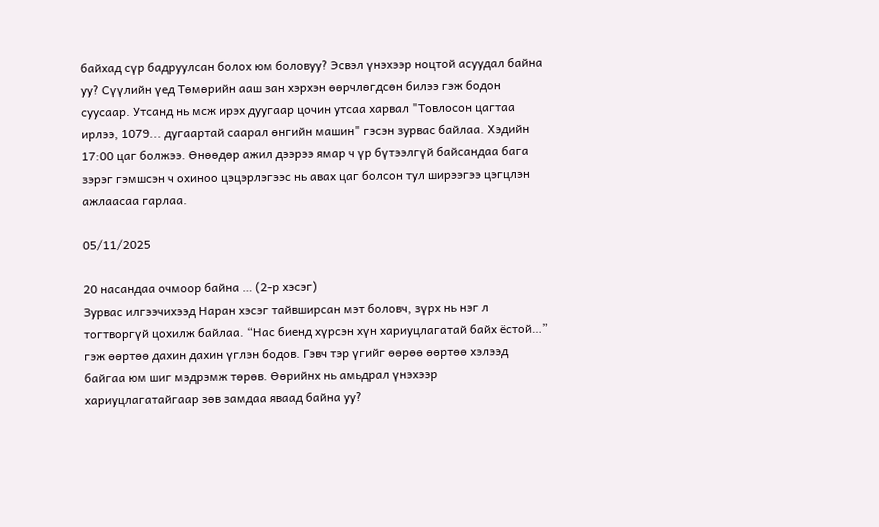байхад сүр бадруулсан болох юм боловуу? Эсвэл үнэхээр ноцтой асуудал байна уу? Сүүлийн үед Төмөрийн ааш зан хэрхэн өөрчлөгдсөн билээ гэж бодон суусаар. Утсанд нь мсж ирэх дуугаар цочин утсаа харвал "Товлосон цагтаа ирлээ, 1079... дугаартай саарал өнгийн машин" гэсэн зурвас байлаа. Хэдийн 17:00 цаг болжээ. Өнөөдөр ажил дээрээ ямар ч үр бүтээлгүй байсандаа бага зэрэг гэмшсэн ч охиноо цэцэрлэгээс нь авах цаг болсон тул ширээгээ цэгцлэн ажлаасаа гарлаа.

05/11/2025

20 насандаа очмоор байна … (2-р хэсэг)
Зурвас илгээчихээд Наран хэсэг тайвширсан мэт боловч, зүрх нь нэг л тогтворгүй цохилж байлаа. “Нас биенд хүрсэн хүн хариуцлагатай байх ёстой…” гэж өөртөө дахин дахин үглэн бодов. Гэвч тэр үгийг өөрөө өөртөө хэлээд байгаа юм шиг мэдрэмж төрөв. Өөрийнх нь амьдрал үнэхээр хариуцлагатайгаар зөв замдаа яваад байна уу?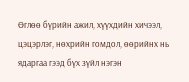Өглөө бүрийн ажил, хүүхдийн хичээл, цэцэрлэг, нөхрийн гомдол, өөрийнх нь ядаргаа гээд бүх зүйл нэгэн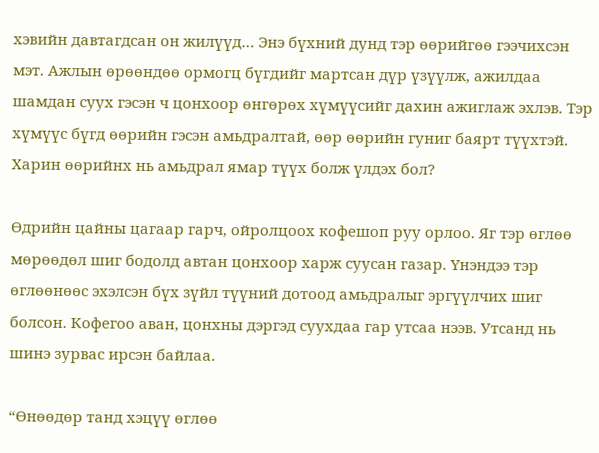хэвийн давтагдсан он жилүүд… Энэ бүхний дунд тэр өөрийгөө гээчихсэн мэт. Ажлын өрөөндөө ормогц бүгдийг мартсан дүр үзүүлж, ажилдаа шамдан суух гэсэн ч цонхоор өнгөрөх хүмүүсийг дахин ажиглаж эхлэв. Тэр хүмүүс бүгд өөрийн гэсэн амьдралтай, өөр өөрийн гуниг баярт түүхтэй. Харин өөрийнх нь амьдрал ямар түүх болж үлдэх бол?

Өдрийн цайны цагаар гарч, ойролцоох кофешоп руу орлоо. Яг тэр өглөө мөрөөдөл шиг бодолд автан цонхоор харж суусан газар. Үнэндээ тэр өглөөнөөс эхэлсэн бүх зүйл түүний дотоод амьдралыг эргүүлчих шиг болсон. Кофегоо аван, цонхны дэргэд суухдаа гар утсаа нээв. Утсанд нь шинэ зурвас ирсэн байлаа.

“Өнөөдөр танд хэцүү өглөө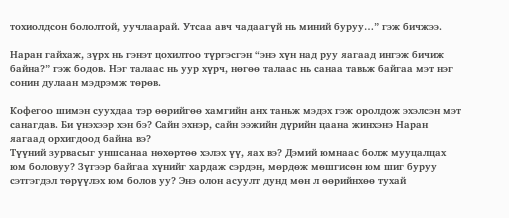тохиолдсон бололтой, уучлаарай. Утсаа авч чадаагүй нь миний буруу…” гэж бичжээ.

Наран гайхаж, зүрх нь гэнэт цохилтоо түргэсгэн “энэ хүн над руу яагаад ингэж бичиж байна?” гэж бодов. Нэг талаас нь уур хүрч, нөгөө талаас нь санаа тавьж байгаа мэт нэг сонин дулаан мэдрэмж төрөв.

Кофегоо шимэн суухдаа тэр өөрийгөө хамгийн анх таньж мэдэх гэж оролдож эхэлсэн мэт санагдав. Би үнэхээр хэн бэ? Сайн эхнэр, сайн ээжийн дүрийн цаана жинхэнэ Наран яагаад орхигдоод байна вэ?
Түүний зурвасыг уншсанаа нөхөртөө хэлэх үү, яах вэ? Дэмий юмнаас болж мууцалцах юм боловуу? Зүгээр байгаа хүнийг хардаж сэрдэн, мөрдөж мөшгисөн юм шиг буруу сэтгэгдэл төрүүлэх юм болов уу? Энэ олон асуулт дунд мөн л өөрийнхөө тухай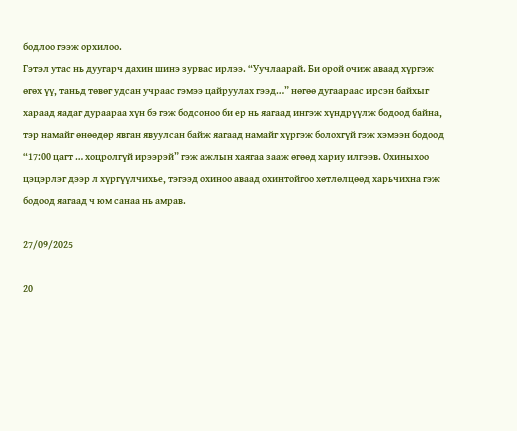бодлоо гээж орхилоо.
Гэтэл утас нь дуугарч дахин шинэ зурвас ирлээ. “Уучлаарай. Би орой очиж аваад хүргэж өгөх үү, таньд төвөг удсан учраас гэмээ цайруулах гээд…” нөгөө дугаараас ирсэн байхыг хараад яадаг дураараа хүн бэ гэж бодсоноо би ер нь яагаад ингэж хүндрүүлж бодоод байна, тэр намайг өнөөдөр явган явуулсан байж яагаад намайг хүргэж болохгүй гэж хэмээн бодоод “17:00 цагт … хоцролгүй ирээрэй” гэж ажлын хаягаа зааж өгөөд хариу илгээв. Охиныхоо цэцэрлэг дээр л хүргүүлчихье, тэгээд охиноо аваад охинтойгоо хөтлөлцөөд харьчихна гэж бодоод яагаад ч юм санаа нь амрав.

27/09/2025

20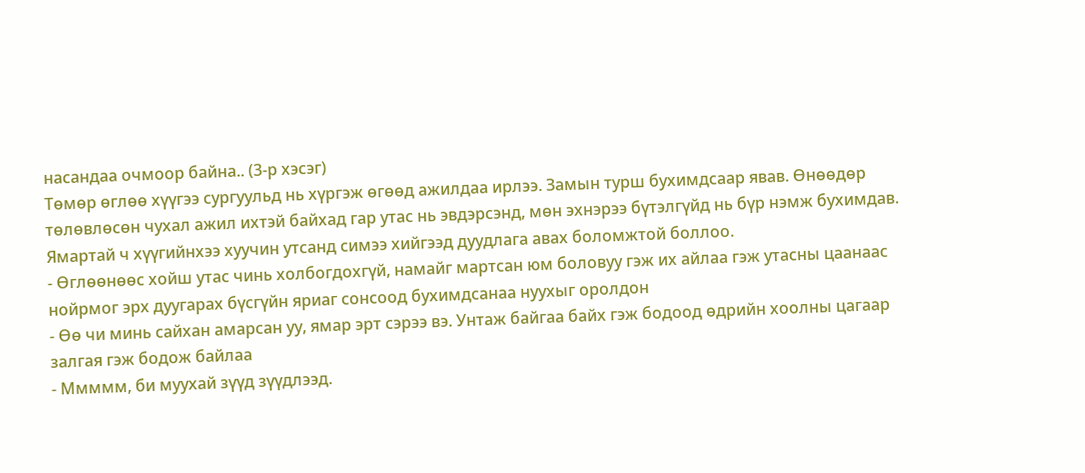насандаа очмоор байна.. (3-р хэсэг)
Төмөр өглөө хүүгээ сургуульд нь хүргэж өгөөд ажилдаа ирлээ. Замын турш бухимдсаар явав. Өнөөдөр төлөвлөсөн чухал ажил ихтэй байхад гар утас нь эвдэрсэнд, мөн эхнэрээ бүтэлгүйд нь бүр нэмж бухимдав. Ямартай ч хүүгийнхээ хуучин утсанд симээ хийгээд дуудлага авах боломжтой боллоо.
- Өглөөнөөс хойш утас чинь холбогдохгүй, намайг мартсан юм боловуу гэж их айлаа гэж утасны цаанаас нойрмог эрх дуугарах бүсгүйн яриаг сонсоод бухимдсанаа нуухыг оролдон
- Өө чи минь сайхан амарсан уу, ямар эрт сэрээ вэ. Унтаж байгаа байх гэж бодоод өдрийн хоолны цагаар залгая гэж бодож байлаа
- Ммммм, би муухай зүүд зүүдлээд.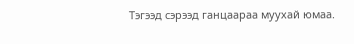Тэгээд сэрээд ганцаараа муухай юмаа.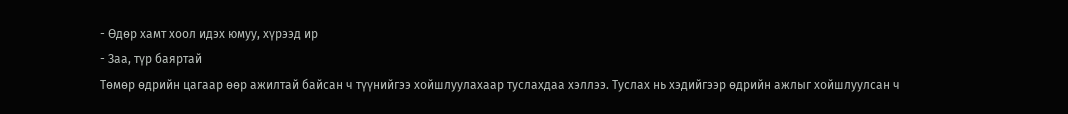- Өдөр хамт хоол идэх юмуу, хүрээд ир
- Заа, түр баяртай
Төмөр өдрийн цагаар өөр ажилтай байсан ч түүнийгээ хойшлуулахаар туслахдаа хэллээ. Туслах нь хэдийгээр өдрийн ажлыг хойшлуулсан ч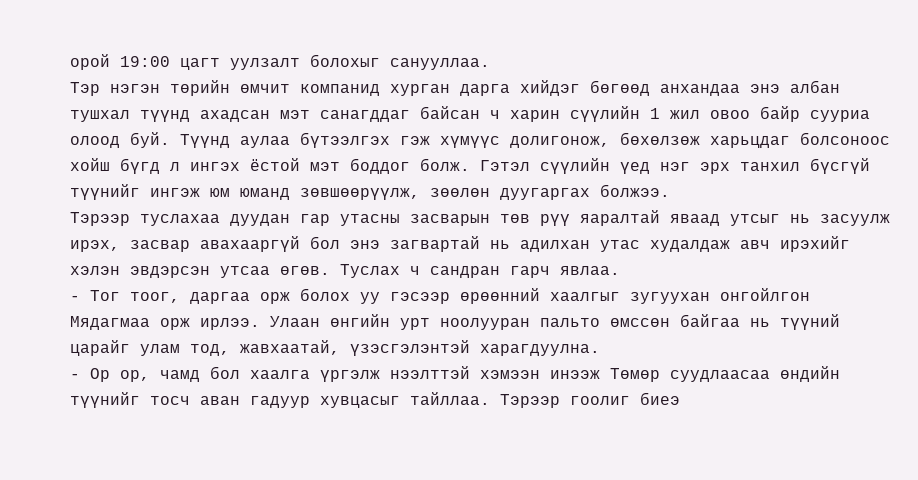орой 19:00 цагт уулзалт болохыг санууллаа.
Тэр нэгэн төрийн өмчит компанид хурган дарга хийдэг бөгөөд анхандаа энэ албан тушхал түүнд ахадсан мэт санагддаг байсан ч харин сүүлийн 1 жил овоо байр сууриа олоод буй. Түүнд аулаа бүтээлгэх гэж хүмүүс долигонож, бөхөлзөж харьцдаг болсоноос хойш бүгд л ингэх ёстой мэт боддог болж. Гэтэл сүүлийн үед нэг эрх танхил бүсгүй түүнийг ингэж юм юманд зөвшөөрүүлж, зөөлөн дуугаргах болжээ.
Тэрээр туслахаа дуудан гар утасны засварын төв рүү яаралтай яваад утсыг нь засуулж ирэх, засвар авахааргүй бол энэ загвартай нь адилхан утас худалдаж авч ирэхийг хэлэн эвдэрсэн утсаа өгөв. Туслах ч сандран гарч явлаа.
- Тог тоог, даргаа орж болох уу гэсээр өрөөнний хаалгыг зугуухан онгойлгон Мядагмаа орж ирлээ. Улаан өнгийн урт ноолууран пальто өмссөн байгаа нь түүний царайг улам тод, жавхаатай, үзэсгэлэнтэй харагдуулна.
- Ор ор, чамд бол хаалга үргэлж нээлттэй хэмээн инээж Төмөр суудлаасаа өндийн түүнийг тосч аван гадуур хувцасыг тайллаа. Тэрээр гоолиг биеэ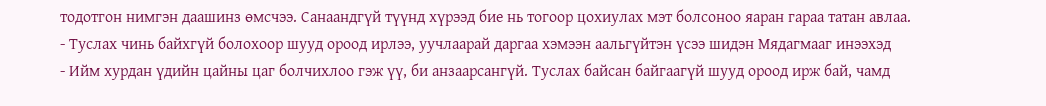тодотгон нимгэн даашинз өмсчээ. Санаандгүй түүнд хүрээд бие нь тогоор цохиулах мэт болсоноо яаран гараа татан авлаа.
- Туслах чинь байхгүй болохоор шууд ороод ирлээ, уучлаарай даргаа хэмээн аальгүйтэн үсээ шидэн Мядагмааг инээхэд
- Ийм хурдан үдийн цайны цаг болчихлоо гэж үү, би анзаарсангүй. Туслах байсан байгаагүй шууд ороод ирж бай, чамд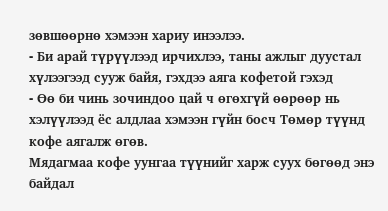зөвшөөрнө хэмээн хариу инээлээ.
- Би арай түрүүлээд ирчихлээ, таны ажлыг дуустал хүлээгээд сууж байя, гэхдээ аяга кофетой гэхэд
- Өө би чинь зочиндоо цай ч өгөхгүй өөрөөр нь хэлүүлээд ёс алдлаа хэмээн гүйн босч Төмөр түүнд кофе аягалж өгөв.
Мядагмаа кофе уунгаа түүнийг харж суух бөгөөд энэ байдал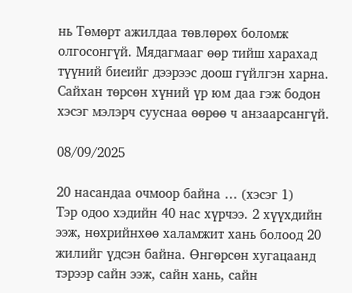нь Төмөрт ажилдаа төвлөрөх боломж олгосонгүй. Мядагмааг өөр тийш харахад түүний биеийг дээрээс доош гүйлгэн харна.
Сайхан төрсөн хүний үр юм даа гэж бодон хэсэг мэлэрч сууснаа өөрөө ч анзаарсангүй.

08/09/2025

20 насандаа очмоор байна … (хэсэг 1)
Тэр одоо хэдийн 40 нас хүрчээ. 2 хүүхдийн ээж, нөхрийнхөө халамжит хань болоод 20 жилийг үдсэн байна. Өнгөрсөн хугацаанд тэрээр сайн ээж, сайн хань, сайн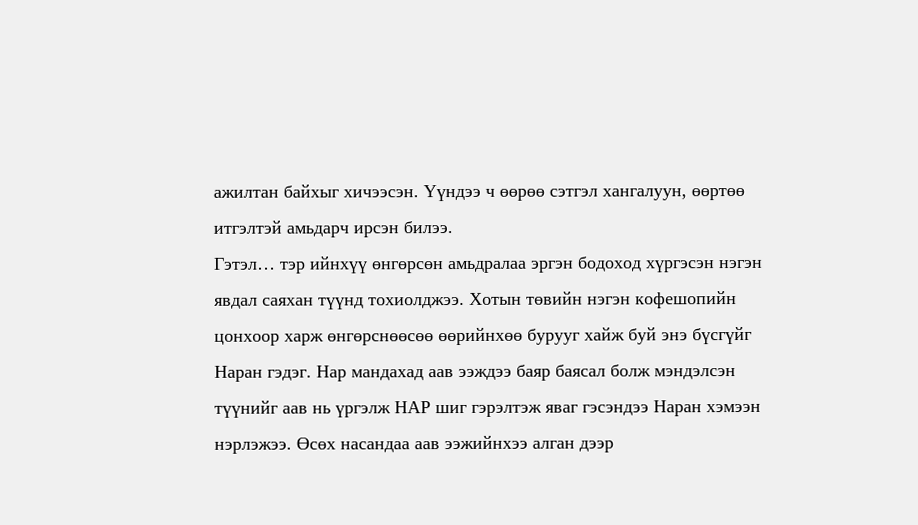ажилтан байхыг хичээсэн. Үүндээ ч өөрөө сэтгэл хангалуун, өөртөө итгэлтэй амьдарч ирсэн билээ.
Гэтэл… тэр ийнхүү өнгөрсөн амьдралаа эргэн бодоход хүргэсэн нэгэн явдал саяхан түүнд тохиолджээ. Хотын төвийн нэгэн кофешопийн цонхоор харж өнгөрснөөсөө өөрийнхөө бурууг хайж буй энэ бүсгүйг Наран гэдэг. Нар мандахад аав ээждээ баяр баясал болж мэндэлсэн түүнийг аав нь үргэлж НАР шиг гэрэлтэж яваг гэсэндээ Наран хэмээн нэрлэжээ. Өсөх насандаа аав ээжийнхээ алган дээр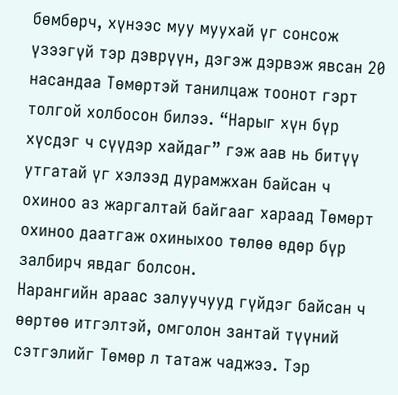бөмбөрч, хүнээс муу муухай үг сонсож үзээгүй тэр дэврүүн, дэгэж дэрвэж явсан 20 насандаа Төмөртэй танилцаж тоонот гэрт толгой холбосон билээ. “Нарыг хүн бүр хүсдэг ч сүүдэр хайдаг” гэж аав нь битүү утгатай үг хэлээд дурамжхан байсан ч охиноо аз жаргалтай байгааг хараад Төмөрт охиноо даатгаж охиныхоо төлөө өдөр бүр залбирч явдаг болсон.
Нарангийн араас залуучууд гүйдэг байсан ч өөртөө итгэлтэй, омголон зантай түүний сэтгэлийг Төмөр л татаж чаджээ. Тэр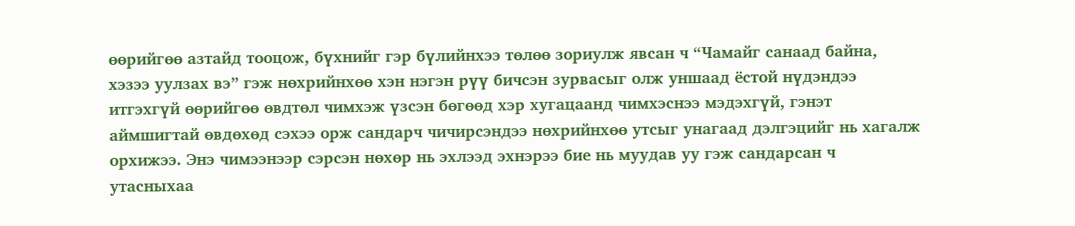өөрийгөө азтайд тооцож, бүхнийг гэр бүлийнхээ төлөө зориулж явсан ч “Чамайг санаад байна, хэзээ уулзах вэ” гэж нөхрийнхөө хэн нэгэн рүү бичсэн зурвасыг олж уншаад ёстой нүдэндээ итгэхгүй өөрийгөө өвдтөл чимхэж үзсэн бөгөөд хэр хугацаанд чимхэснээ мэдэхгүй, гэнэт аймшигтай өвдөхөд сэхээ орж сандарч чичирсэндээ нөхрийнхөө утсыг унагаад дэлгэцийг нь хагалж орхижээ. Энэ чимээнээр сэрсэн нөхөр нь эхлээд эхнэрээ бие нь муудав уу гэж сандарсан ч утасныхаа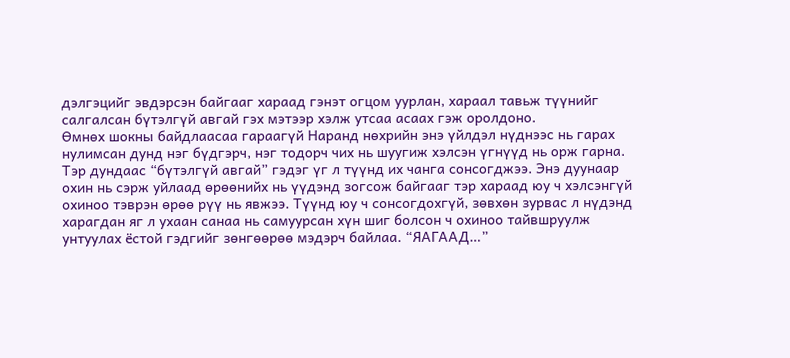дэлгэцийг эвдэрсэн байгааг хараад гэнэт огцом уурлан, хараал тавьж түүнийг салгалсан бүтэлгүй авгай гэх мэтээр хэлж утсаа асаах гэж оролдоно.
Өмнөх шокны байдлаасаа гараагүй Наранд нөхрийн энэ үйлдэл нүднээс нь гарах нулимсан дунд нэг бүдгэрч, нэг тодорч чих нь шуугиж хэлсэн үгнүүд нь орж гарна. Тэр дундаас “бүтэлгүй авгай” гэдэг үг л түүнд их чанга сонсогджээ. Энэ дуунаар охин нь сэрж уйлаад өрөөнийх нь үүдэнд зогсож байгааг тэр хараад юу ч хэлсэнгүй охиноо тэврэн өрөө рүү нь явжээ. Түүнд юу ч сонсогдохгүй, зөвхөн зурвас л нүдэнд харагдан яг л ухаан санаа нь самуурсан хүн шиг болсон ч охиноо тайвшруулж унтуулах ёстой гэдгийг зөнгөөрөө мэдэрч байлаа. “ЯАГААД…”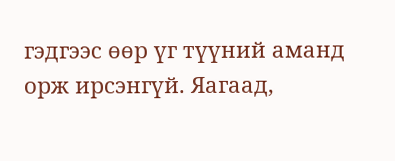гэдгээс өөр үг түүний аманд орж ирсэнгүй. Яагаад,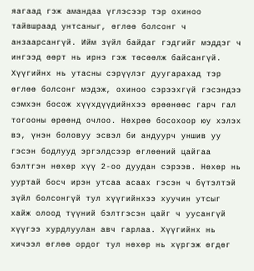яагаад гэж амандаа үглэсээр тэр охиноо тайвшраад унтсаныг, өглөө болсонг ч анзаарсангүй. Ийм зүйл байдаг гэдгийг мэддэг ч ингээд өөрт нь ирнэ гэж төсөөлж байсангүй. Хүүгийнх нь утасны сэрүүлэг дуугарахад тэр өглөө болсонг мэдэж, охиноо сэрээхгүй гэсэндээ сэмхэн босож хүүхдүүдийнхээ өрөөнөөс гарч гал тогооны өрөөнд очлоо. Нөхрөө босохоор юу хэлэх вэ, үнэн боловуу эсвэл би андуурч уншив уу гэсэн бодлууд эргэлдсээр өглөөний цайгаа бэлтгэн нөхөр хүү 2-оо дуудан сэрээв. Нөхөр нь ууртай босч ирэн утсаа асаах гэсэн ч бүтэлтэй зүйл болсонгүй тул хүүгийнхээ хуучин утсыг хайж олоод түүний бэлтгэсэн цайг ч уусангүй хүүгээ хурдлуулан авч гарлаа. Хүүгийнх нь хичээл өглөө ордог тул нөхөр нь хүргэж өгдөг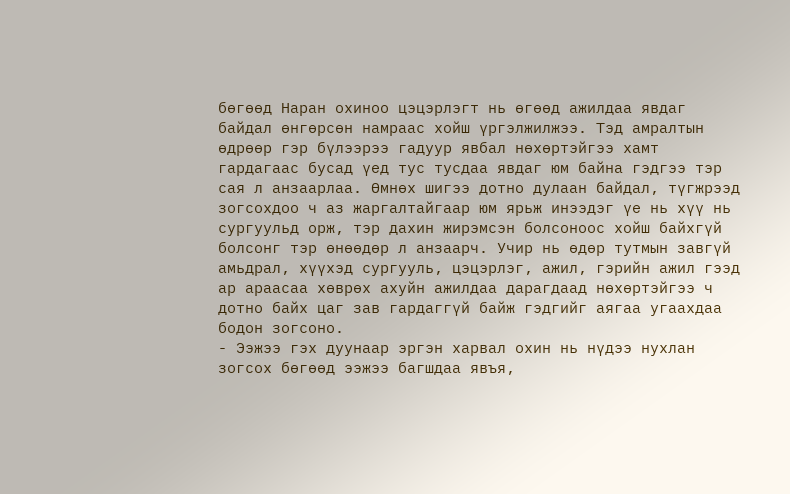бөгөөд Наран охиноо цэцэрлэгт нь өгөөд ажилдаа явдаг байдал өнгөрсөн намраас хойш үргэлжилжээ. Тэд амралтын өдрөөр гэр бүлээрээ гадуур явбал нөхөртэйгээ хамт гардагаас бусад үед тус тусдаа явдаг юм байна гэдгээ тэр сая л анзаарлаа. Өмнөх шигээ дотно дулаан байдал, түгжрээд зогсохдоо ч аз жаргалтайгаар юм ярьж инээдэг үе нь хүү нь сургуульд орж, тэр дахин жирэмсэн болсоноос хойш байхгүй болсонг тэр өнөөдөр л анзаарч. Учир нь өдөр тутмын завгүй амьдрал, хүүхэд сургууль, цэцэрлэг, ажил, гэрийн ажил гээд ар араасаа хөврөх ахуйн ажилдаа дарагдаад нөхөртэйгээ ч дотно байх цаг зав гардаггүй байж гэдгийг аягаа угаахдаа бодон зогсоно.
- Ээжээ гэх дуунаар эргэн харвал охин нь нүдээ нухлан зогсох бөгөөд ээжээ багшдаа явъя,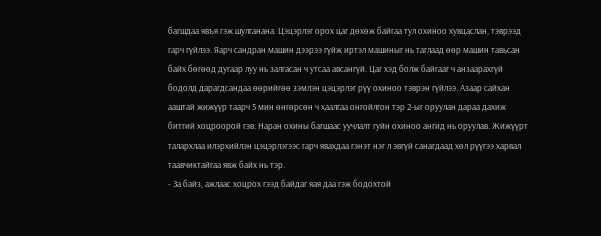багшдаа явъя гэж шулганана. Цэцэрлэг орох цаг дөхөж байгаа тул охиноо хувцаслан, тэврээд гарч гүйлээ. Яарч сандран машин дээрээ гүйж иртэл машиныг нь таглаад өөр машин тавьсан байх бөгөөд дугаар луу нь залгасан ч утсаа авсангүй. Цаг хэд болж байгааг ч анзаарахгүй бодолд дарагдсандаа өөрийгөө зэмлэн цэцэрлэг рүү охиноо тэврэн гүйлээ. Азаар сайхан ааштай жижүүр таарч 5 мин өнгөрсөн ч хаалгаа онгойлгон тэр 2-ыг оруулан дараа дахиж битгий хоцроорой гэв. Наран охины багшаас уучлалт гуйн охиноо ангид нь оруулав. Жижүүрт талархлаа илэрхийлэн цэцэрлэгээс гарч явахдаа гэнэт нэг л эвгүй санагдаад хөл рүүгээ харвал таавчиктайгаа явж байх нь тэр.
- За байз, ажлаас хоцрох гээд байдаг яая даа гэж бодохтой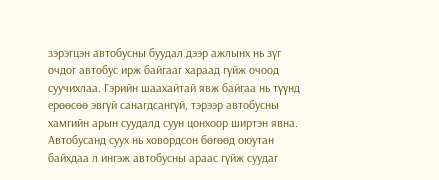зэрэгцэн автобусны буудал дээр ажлынх нь зүг очдог автобус ирж байгааг хараад гүйж очоод суучихлаа. Гэрийн шаахайтай явж байгаа нь түүнд ерөөсөө эвгүй санагдсангүй, тэрээр автобусны хамгийн арын суудалд суун цонхоор ширтэн явна. Автобусанд суух нь ховордсон бөгөөд оюутан байхдаа л ингэж автобусны араас гүйж суудаг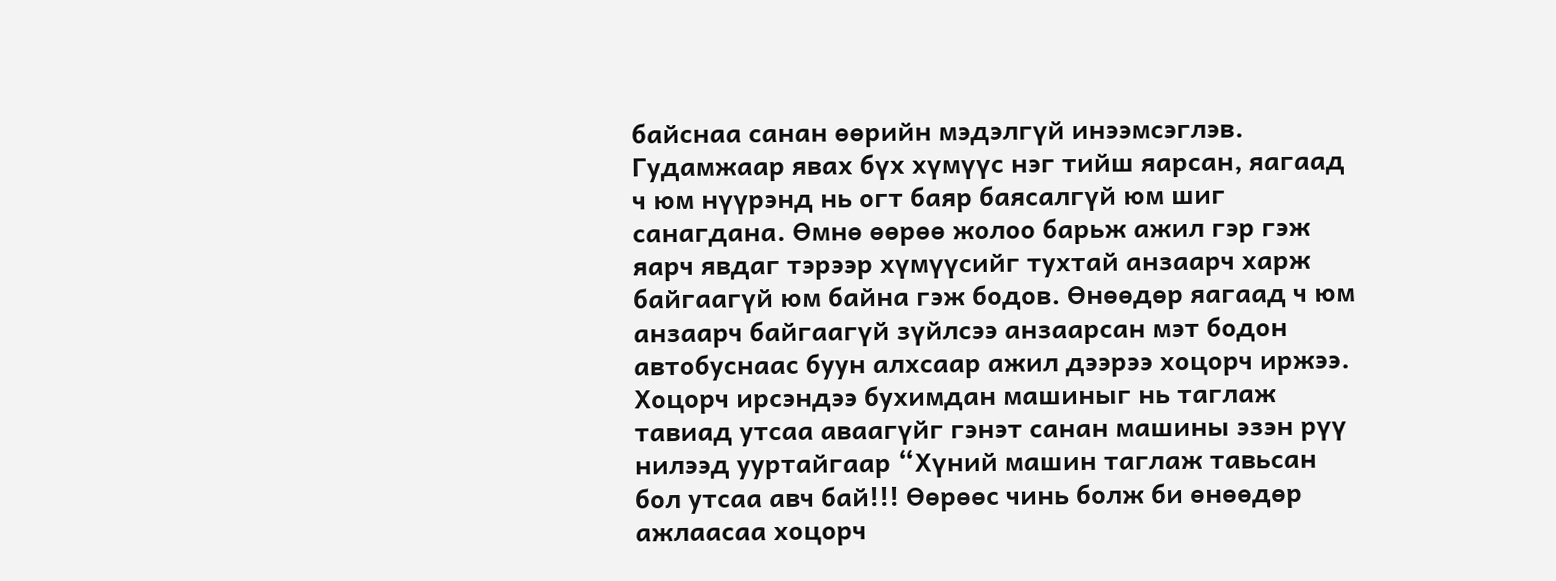байснаа санан өөрийн мэдэлгүй инээмсэглэв. Гудамжаар явах бүх хүмүүс нэг тийш яарсан, яагаад ч юм нүүрэнд нь огт баяр баясалгүй юм шиг санагдана. Өмнө өөрөө жолоо барьж ажил гэр гэж яарч явдаг тэрээр хүмүүсийг тухтай анзаарч харж байгаагүй юм байна гэж бодов. Өнөөдөр яагаад ч юм анзаарч байгаагүй зүйлсээ анзаарсан мэт бодон автобуснаас буун алхсаар ажил дээрээ хоцорч иржээ. Хоцорч ирсэндээ бухимдан машиныг нь таглаж тавиад утсаа аваагүйг гэнэт санан машины эзэн рүү нилээд ууртайгаар “Хүний машин таглаж тавьсан бол утсаа авч бай!!! Өөрөөс чинь болж би өнөөдөр ажлаасаа хоцорч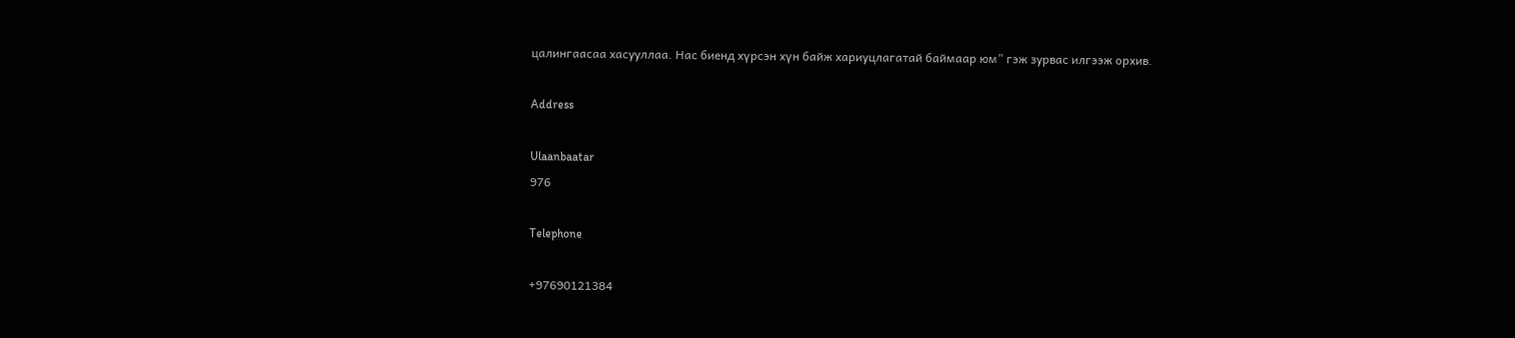цалингаасаа хасууллаа. Нас биенд хүрсэн хүн байж хариуцлагатай баймаар юм” гэж зурвас илгээж орхив.

Address

Ulaanbaatar
976

Telephone

+97690121384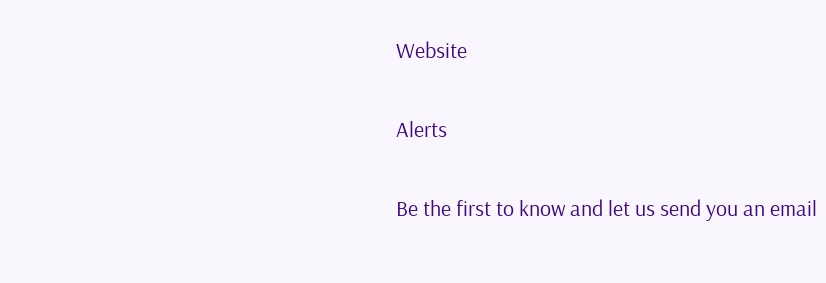Website

Alerts

Be the first to know and let us send you an email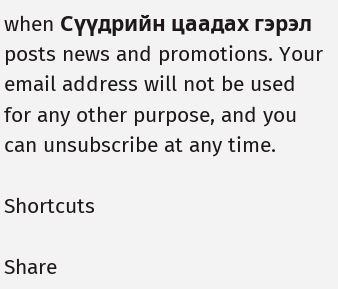when Сүүдрийн цаадах гэрэл posts news and promotions. Your email address will not be used for any other purpose, and you can unsubscribe at any time.

Shortcuts

Share